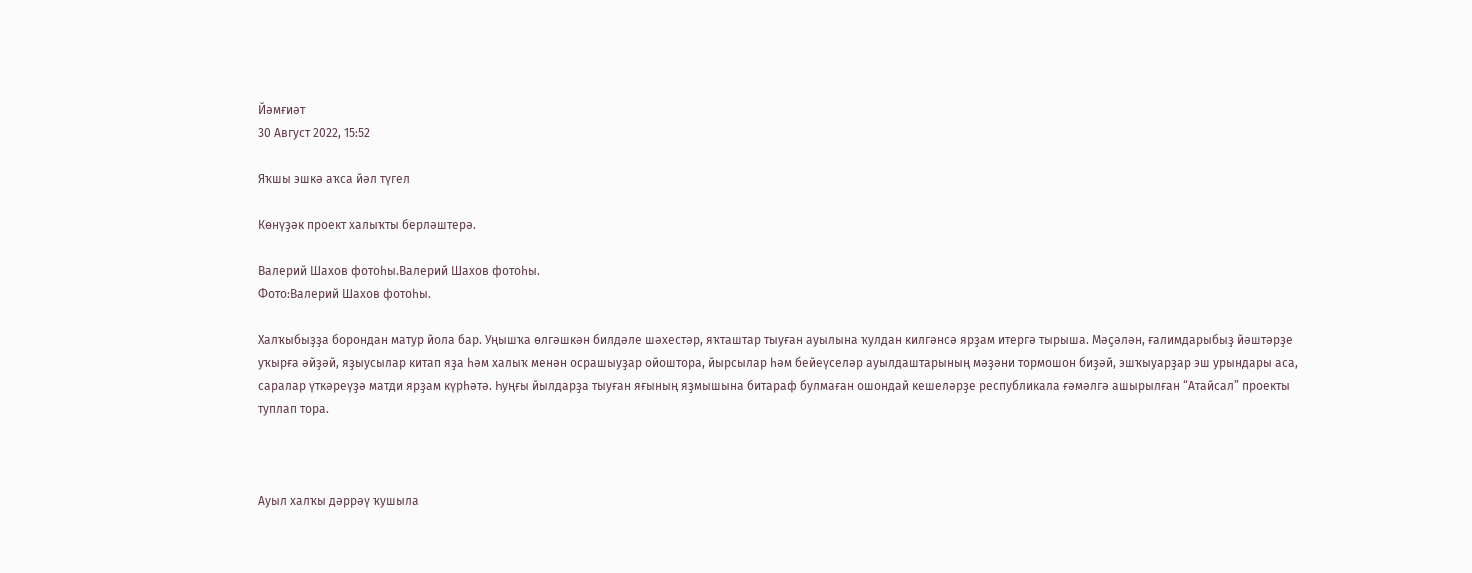Йәмғиәт
30 Август 2022, 15:52

Яҡшы эшкә аҡса йәл түгел

Көнүҙәк проект халыҡты берләштерә.

Валерий Шахов фотоһы.Валерий Шахов фотоһы.
Фото:Валерий Шахов фотоһы.

Халҡыбыҙҙа борондан матур йола бар. Уңышҡа өлгәшкән билдәле шәхестәр, яҡташтар тыуған ауылына ҡулдан килгәнсә ярҙам итергә тырыша. Мәҫәлән, ғалимдарыбыҙ йәштәрҙе уҡырға әйҙәй, яҙыусылар китап яҙа һәм халыҡ менән осрашыуҙар ойоштора, йырсылар һәм бейеүселәр ауылдаштарының мәҙәни тормошон биҙәй, эшҡыуарҙар эш урындары аса, саралар үткәреүҙә матди ярҙам күрһәтә. Һуңғы йылдарҙа тыуған яғының яҙмышына битараф булмаған ошондай кешеләрҙе республикала ғәмәлгә ашырылған “Атайсал” проекты туплап тора.



Ауыл халҡы дәррәү ҡушыла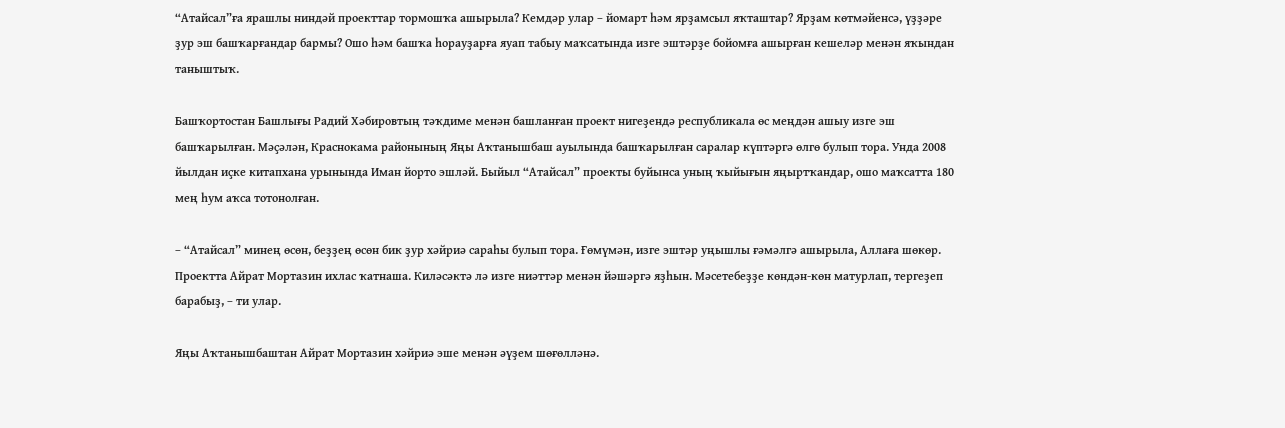“Атайсал”ға ярашлы ниндәй проекттар тормошҡа ашырыла? Кемдәр улар – йомарт һәм ярҙамсыл яҡташтар? Ярҙам көтмәйенсә, үҙҙәре ҙур эш башҡарғандар бармы? Ошо һәм башҡа һорауҙарға яуап табыу маҡсатында изге эштәрҙе бойомға ашырған кешеләр менән яҡындан таныштыҡ.

Башҡортостан Башлығы Радий Хәбировтың тәҡдиме менән башланған проект нигеҙендә республикала өс меңдән ашыу изге эш башҡарылған. Мәҫәлән, Краснокама районының Яңы Аҡтанышбаш ауылында башҡарылған саралар күптәргә өлгө булып тора. Унда 2008 йылдан иҫке китапхана урынында Иман йорто эшләй. Быйыл “Атайсал” проекты буйынса уның ҡыйығын яңыртҡандар, ошо маҡсатта 180 мең һум аҡса тотонолған.

– “Атайсал” минең өсөн, беҙҙең өсөн бик ҙур хәйриә сараһы булып тора. Ғөмүмән, изге эштәр уңышлы ғәмәлгә ашырыла, Аллаға шөкөр. Проектта Айрат Мортазин ихлас ҡатнаша. Киләсәктә лә изге ниәттәр менән йәшәргә яҙһын. Мәсетебеҙҙе көндән-көн матурлап, тергеҙеп барабыҙ, – ти улар.

Яңы Аҡтанышбаштан Айрат Мортазин хәйриә эше менән әүҙем шөғөлләнә.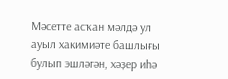Мәсетте асҡан мәлдә ул ауыл хакимиәте башлығы булып эшләгән, хәҙер иһә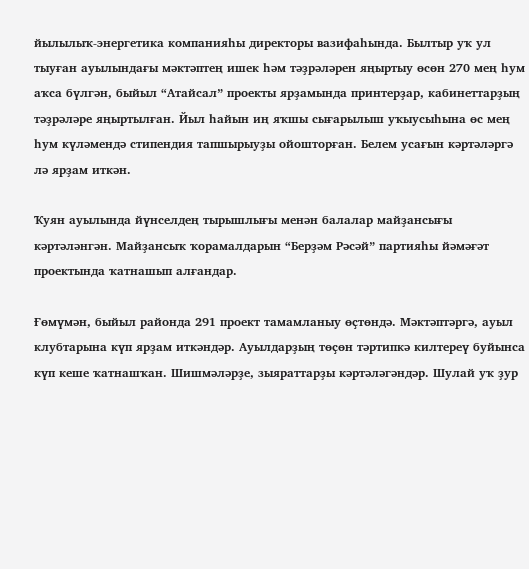йылылыҡ-энергетика компанияһы директоры вазифаһында. Былтыр уҡ ул тыуған ауылындағы мәктәптең ишек һәм тәҙрәләрен яңыртыу өсөн 270 мең һум аҡса бүлгән, быйыл “Атайсал” проекты ярҙамында принтерҙар, кабинеттарҙың тәҙрәләре яңыртылған. Йыл һайын иң яҡшы сығарылыш уҡыусыһына өс мең һум күләмендә стипендия тапшырыуҙы ойошторған. Белем усағын кәртәләргә лә ярҙам иткән.

Ҡуян ауылында йүнселдең тырышлығы менән балалар майҙансығы кәртәләнгән. Майҙансыҡ ҡорамалдарын “Берҙәм Рәсәй” партияһы йәмәғәт проектында ҡатнашып алғандар.

Ғөмүмән, быйыл районда 291 проект тамамланыу өҫтөндә. Мәктәптәргә, ауыл клубтарына күп ярҙам иткәндәр. Ауылдарҙың төҫөн тәртипкә килтереү буйынса күп кеше ҡатнашҡан. Шишмәләрҙе, зыяраттарҙы кәртәләгәндәр. Шулай уҡ ҙур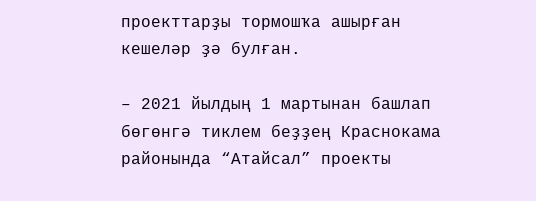проекттарҙы тормошҡа ашырған кешеләр ҙә булған.

– 2021 йылдың 1 мартынан башлап бөгөнгә тиклем беҙҙең Краснокама районында “Атайсал” проекты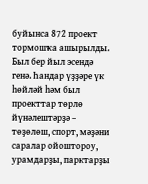буйынса 872 проект тормошҡа ашырылды. Был бер йыл эсендә генә. Һандар үҙҙәре үк һөйләй һәм был проекттар төрлө йүнәлештәрҙә – төҙөлөш, спорт, мәҙәни саралар ойоштороу, урамдарҙы, парктарҙы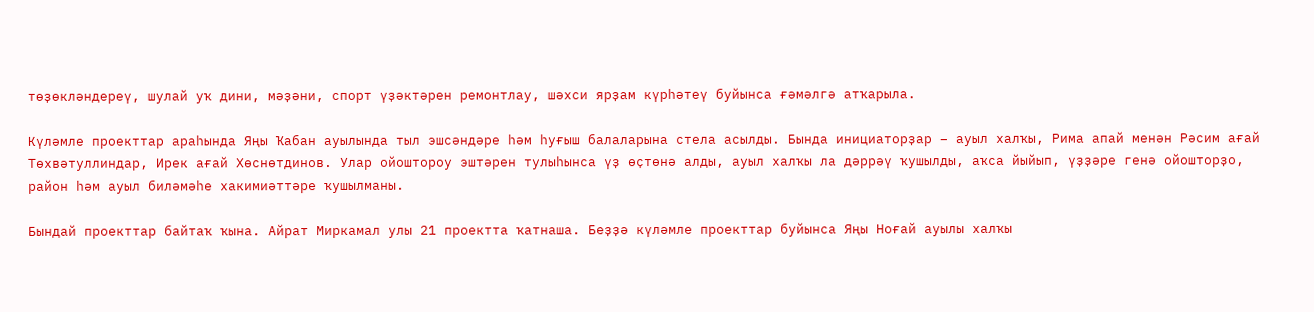төҙөкләндереү, шулай уҡ дини, мәҙәни, спорт үҙәктәрен ремонтлау, шәхси ярҙам күрһәтеү буйынса ғәмәлгә атҡарыла.

Күләмле проекттар араһында Яңы Ҡабан ауылында тыл эшсәндәре һәм һуғыш балаларына стела асылды. Бында инициаторҙар – ауыл халҡы, Рима апай менән Рәсим ағай Төхвәтуллиндар, Ирек ағай Хөснөтдинов. Улар ойоштороу эштәрен тулыһынса үҙ өҫтөнә алды, ауыл халҡы ла дәррәү ҡушылды, аҡса йыйып, үҙҙәре генә ойошторҙо, район һәм ауыл биләмәһе хакимиәттәре ҡушылманы.

Бындай проекттар байтаҡ ҡына. Айрат Миркамал улы 21 проектта ҡатнаша. Беҙҙә күләмле проекттар буйынса Яңы Ноғай ауылы халҡы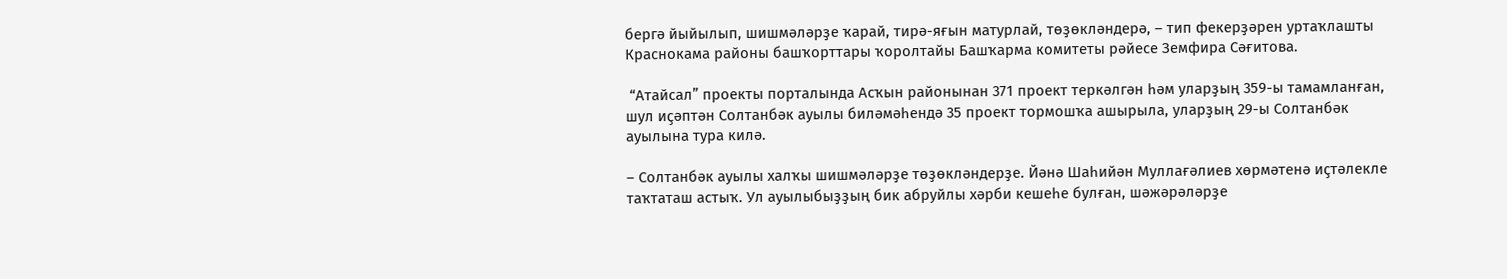бергә йыйылып, шишмәләрҙе ҡарай, тирә-яғын матурлай, төҙөкләндерә, – тип фекерҙәрен уртаҡлашты Краснокама районы башҡорттары ҡоролтайы Башҡарма комитеты рәйесе Земфира Сәғитова.

 “Атайсал” проекты порталында Асҡын районынан 371 проект теркәлгән һәм уларҙың 359-ы тамамланған, шул иҫәптән Солтанбәк ауылы биләмәһендә 35 проект тормошҡа ашырыла, уларҙың 29-ы Солтанбәк ауылына тура килә.

– Солтанбәк ауылы халҡы шишмәләрҙе төҙөкләндерҙе. Йәнә Шаһийән Муллағәлиев хөрмәтенә иҫтәлекле таҡтаташ астыҡ. Ул ауылыбыҙҙың бик абруйлы хәрби кешеһе булған, шәжәрәләрҙе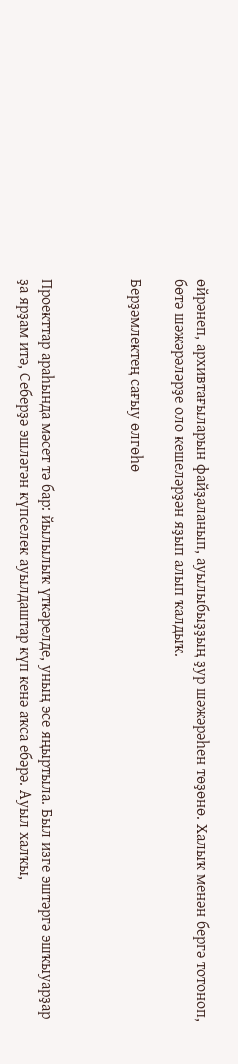өйрәнеп, архивтағыларын файҙаланып, ауылыбыҙҙың ҙур шәжәрәһен төҙөнө. Халыҡ менән бергә тотоноп, бөтә шәжәрәләрҙе оло кешеләрҙән яҙып алып ҡалдыҡ.

Берҙәмлектең сағыу өлгөһө



Проекттар араһында мәсет тә бар: йылылыҡ үткәрелде, уның эсе яңыртыла. Был изге эштәргә эшҡыуарҙар ҙа ярҙам итә, Себерҙә эшләгән күпселек ауылдаштар күп кенә аҡса ебәрә. Ауыл халҡы,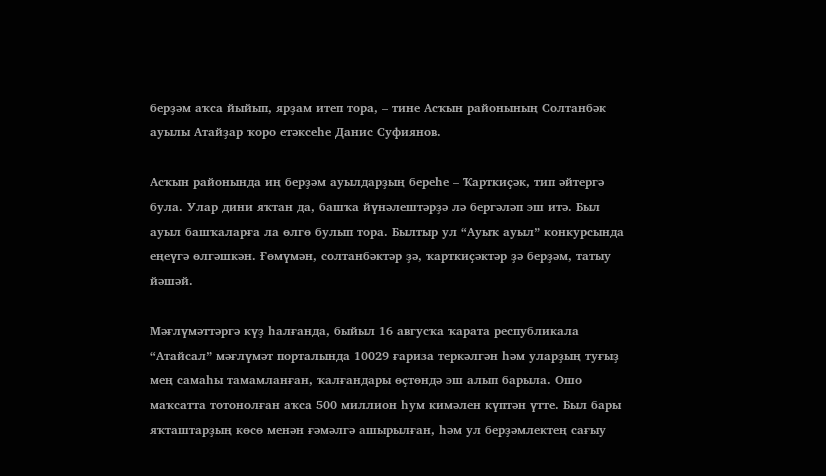берҙәм аҡса йыйып, ярҙам итеп тора, – тине Асҡын районының Солтанбәк ауылы Атайҙар ҡоро етәксеһе Данис Суфиянов.

Асҡын районында иң берҙәм ауылдарҙың береһе – Ҡарткиҫәк, тип әйтергә була. Улар дини яҡтан да, башҡа йүнәлештәрҙә лә бергәләп эш итә. Был ауыл башҡаларға ла өлгө булып тора. Былтыр ул “Ауыҡ ауыл” конкурсында еңеүгә өлгәшкән. Ғөмүмән, солтанбәктәр ҙә, ҡарткиҫәктәр ҙә берҙәм, татыу йәшәй.

Мәғлүмәттәргә күҙ һалғанда, быйыл 16 авгусҡа ҡарата республикала “Атайсал” мәғлүмәт порталында 10029 ғариза теркәлгән һәм уларҙың туғыҙ мең самаһы тамамланған, ҡалғандары өҫтөндә эш алып барыла. Ошо маҡсатта тотонолған аҡса 500 миллион һум кимәлен күптән үтте. Был бары яҡташтарҙың көсө менән ғәмәлгә ашырылған, һәм ул берҙәмлектең сағыу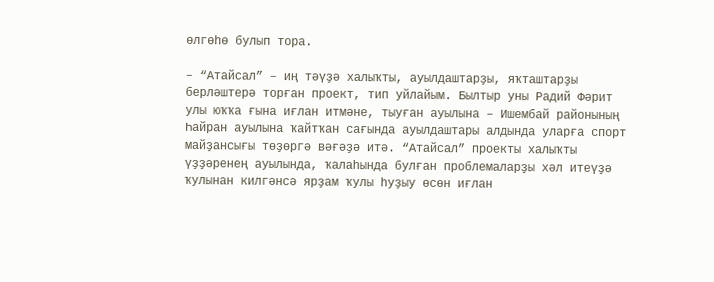өлгөһө булып тора.

– “Атайсал” – иң тәүҙә халыҡты, ауылдаштарҙы, яҡташтарҙы берләштерә торған проект, тип уйлайым. Былтыр уны Радий Фәрит улы юҡҡа ғына иғлан итмәне, тыуған ауылына – Ишембай районының Һайран ауылына ҡайтҡан сағында ауылдаштары алдында уларға спорт майҙансығы төҙөргә вәғәҙә итә. “Атайсал” проекты халыҡты үҙҙәренең ауылында, ҡалаһында булған проблемаларҙы хәл итеүҙә ҡулынан килгәнсә ярҙам ҡулы һуҙыу өсөн иғлан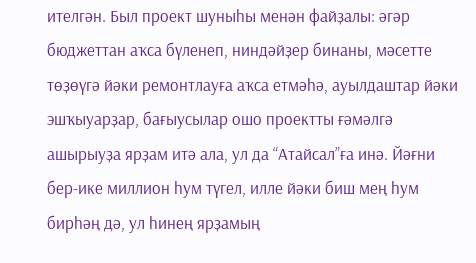ителгән. Был проект шуныһы менән файҙалы: әгәр бюджеттан аҡса бүленеп, ниндәйҙер бинаны, мәсетте төҙөүгә йәки ремонтлауға аҡса етмәһә, ауылдаштар йәки эшҡыуарҙар, бағыусылар ошо проектты ғәмәлгә ашырыуҙа ярҙам итә ала, ул да “Атайсал”ға инә. Йәғни бер-ике миллион һум түгел, илле йәки биш мең һум бирһәң дә, ул һинең ярҙамың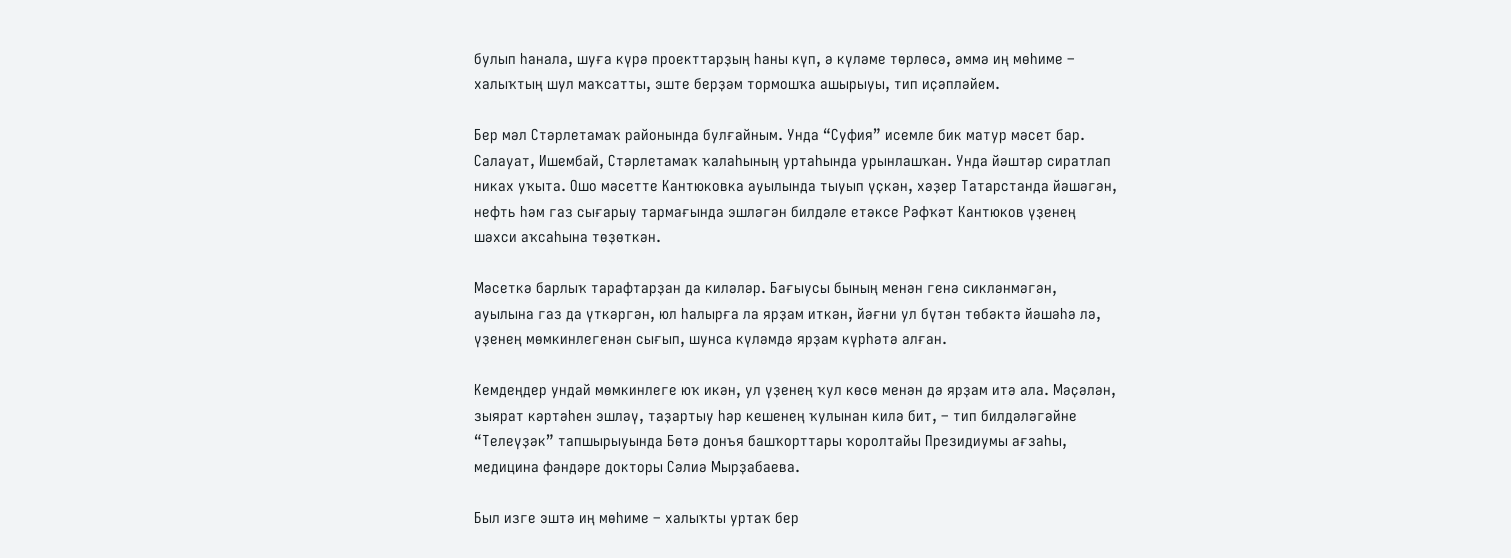булып һанала, шуға күрә проекттарҙың һаны күп, ә күләме төрлөсә, әммә иң мөһиме – халыҡтың шул маҡсатты, эште берҙәм тормошҡа ашырыуы, тип иҫәпләйем.

Бер мәл Стәрлетамаҡ районында булғайным. Унда “Суфия” исемле бик матур мәсет бар. Салауат, Ишембай, Стәрлетамаҡ ҡалаһының уртаһында урынлашҡан. Унда йәштәр сиратлап никах уҡыта. Ошо мәсетте Кантюковка ауылында тыуып үҫкән, хәҙер Татарстанда йәшәгән, нефть һәм газ сығарыу тармағында эшләгән билдәле етәксе Рәфҡәт Кантюков үҙенең шәхси аҡсаһына төҙөткән.

Мәсеткә барлыҡ тарафтарҙан да киләләр. Бағыусы бының менән генә сикләнмәгән, ауылына газ да үткәргән, юл һалырға ла ярҙам иткән, йәғни ул бүтән төбәктә йәшәһә лә, үҙенең мөмкинлегенән сығып, шунса күләмдә ярҙам күрһәтә алған.

Кемдеңдер ундай мөмкинлеге юҡ икән, ул үҙенең ҡул көсө менән дә ярҙам итә ала. Мәҫәлән, зыярат кәртәһен эшләү, таҙартыу һәр кешенең ҡулынан килә бит, – тип билдәләгәйне “Телеүҙәк” тапшырыуында Бөтә донъя башҡорттары ҡоролтайы Президиумы ағзаһы, медицина фәндәре докторы Сәлиә Мырҙабаева.

Был изге эштә иң мөһиме – халыҡты уртаҡ бер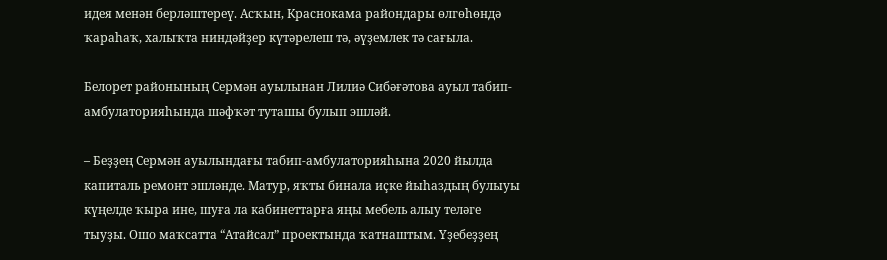идея менән берләштереү. Асҡын, Краснокама райондары өлгөһөндә ҡараһаҡ, халыҡта ниндәйҙер күтәрелеш тә, әүҙемлек тә сағыла.

Белорет районының Сермән ауылынан Лилиә Сибәғәтова ауыл табип-амбулаторияһында шәфҡәт туташы булып эшләй.

– Беҙҙең Сермән ауылындағы табип-амбулаторияһына 2020 йылда капиталь ремонт эшләнде. Матур, яҡты бинала иҫке йыһаздың булыуы күңелде ҡыра ине, шуға ла кабинеттарға яңы мебель алыу теләге тыуҙы. Ошо маҡсатта “Атайсал” проектында ҡатнаштым. Үҙебеҙҙең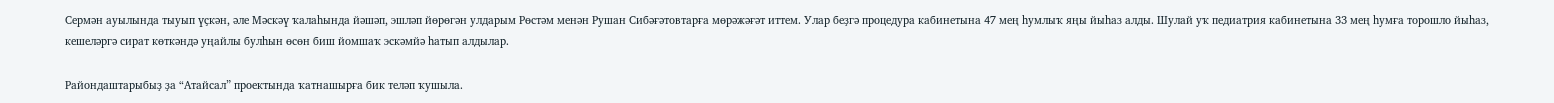Сермән ауылында тыуып үҫкән, әле Мәскәү ҡалаһында йәшәп, эшләп йөрөгән улдарым Рөстәм менән Рушан Сибәғәтовтарға мөрәжәғәт иттем. Улар беҙгә процедура кабинетына 47 мең һумлыҡ яңы йыһаз алды. Шулай уҡ педиатрия кабинетына 33 мең һумға торошло йыһаз, кешеләргә сират көткәндә уңайлы булһын өсөн биш йомшаҡ эскәмйә һатып алдылар.

Райондаштарыбыҙ ҙа “Атайсал” проектында ҡатнашырға бик теләп ҡушыла.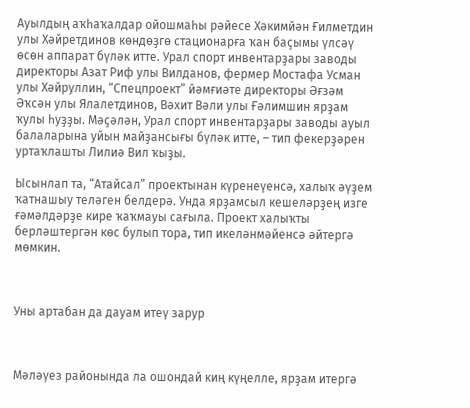Ауылдың аҡһаҡалдар ойошмаһы рәйесе Хәкимйән Ғилметдин улы Хәйретдинов көндөҙгө стационарға ҡан баҫымы үлсәү өсөн аппарат бүләк итте. Урал спорт инвентарҙары заводы директоры Азат Риф улы Вилданов, фермер Мостафа Усман улы Хәйруллин, “Спецпроект” йәмғиәте директоры Әғзәм Әҡсән улы Ялалетдинов, Вәхит Вәли улы Ғәлимшин ярҙам ҡулы һуҙҙы. Мәҫәлән, Урал спорт инвентарҙары заводы ауыл балаларына уйын майҙансығы бүләк итте, – тип фекерҙәрен уртаҡлашты Лилиә Вил ҡыҙы.

Ысынлап та, “Атайсал” проектынан күренеүенсә, халыҡ әүҙем ҡатнашыу теләген белдерә. Унда ярҙамсыл кешеләрҙең изге ғәмәлдәрҙе кире ҡаҡмауы сағыла. Проект халыҡты берләштергән көс булып тора, тип икеләнмәйенсә әйтергә мөмкин.



Уны артабан да дауам итеү зарур



Мәләүез районында ла ошондай киң күңелле, ярҙам итергә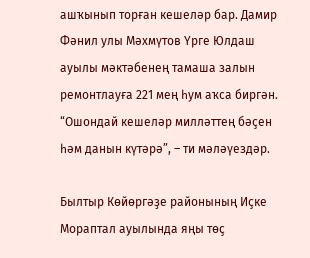ашҡынып торған кешеләр бар. Дамир Фәнил улы Мәхмүтов Үрге Юлдаш ауылы мәктәбенең тамаша залын ремонтлауға 221 мең һум аҡса биргән. “Ошондай кешеләр милләттең бәҫен һәм данын күтәрә”, – ти мәләүездәр.

Былтыр Көйөргәҙе районының Иҫке Мораптал ауылында яңы төҫ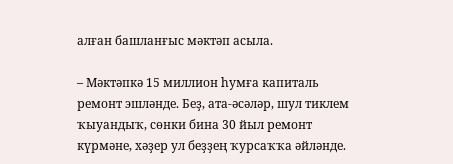алған башланғыс мәктәп асыла.

– Мәктәпкә 15 миллион һумға капиталь ремонт эшләнде. Беҙ, ата-әсәләр, шул тиклем ҡыуандыҡ, сөнки бина 30 йыл ремонт күрмәне, хәҙер ул беҙҙең ҡурсаҡҡа әйләнде.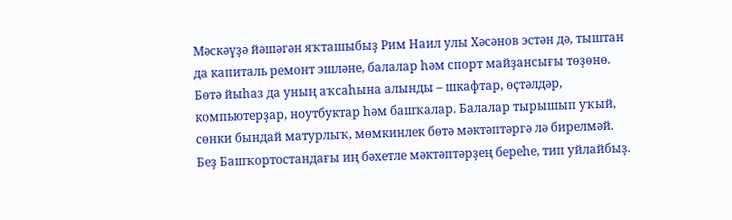Мәскәүҙә йәшәгән яҡташыбыҙ Рим Наил улы Хәсәнов эстән дә, тыштан да капиталь ремонт эшләне, балалар һәм спорт майҙансығы төҙөнө. Бөтә йыһаз да уның аҡсаһына алынды – шкафтар, өҫтәлдәр, компьютерҙар, ноутбуктар һәм башҡалар. Балалар тырышып уҡый, сөнки бындай матурлыҡ, мөмкинлек бөтә мәктәптәргә лә бирелмәй. Беҙ Башҡортостандағы иң бәхетле мәктәптәрҙең береһе, тип уйлайбыҙ.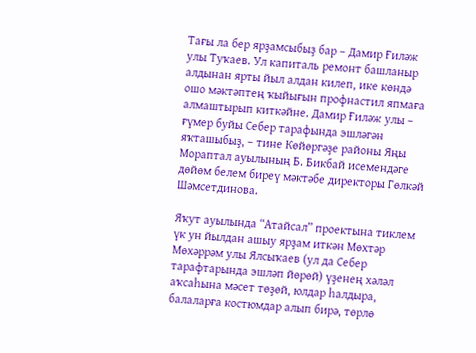Тағы ла бер ярҙамсыбыҙ бар – Дамир Ғиләж улы Туҡаев. Ул капиталь ремонт башланыр алдынан ярты йыл алдан килеп, ике көндә ошо мәктәптең ҡыйығын профнастил япмаға алмаштырып киткәйне. Дамир Ғиләж улы – ғүмер буйы Себер тарафында эшләгән яҡташыбыҙ, – тине Көйөргәҙе районы Яңы Мораптал ауылының Б. Бикбай исемендәге дөйөм белем биреү мәктәбе директоры Гөлкәй Шәмсетдинова.

Яҡут ауылында “Атайсал” проектына тиклем үк ун йылдан ашыу ярҙам иткән Мөхтәр Мөхәррәм улы Ялсыҡаев (ул да Себер тарафтарында эшләп йөрөй) үҙенең хәләл аҡсаһына мәсет төҙөй, юлдар һалдыра, балаларға костюмдар алып бирә, төрлө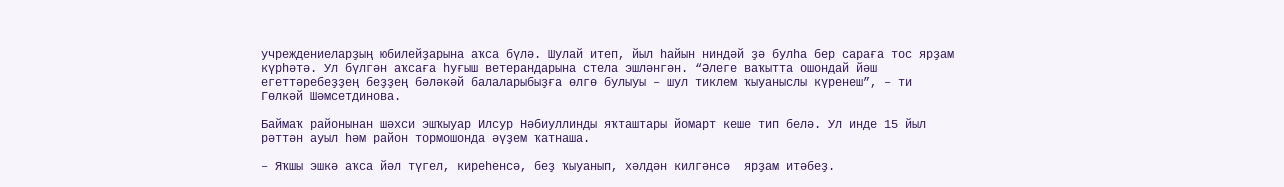учреждениеларҙың юбилейҙарына аҡса бүлә. Шулай итеп, йыл һайын ниндәй ҙә булһа бер сараға тос ярҙам күрһәтә. Ул бүлгән аҡсаға һуғыш ветерандарына стела эшләнгән. “Әлеге ваҡытта ошондай йәш егеттәребеҙҙең беҙҙең бәләкәй балаларыбыҙға өлгө булыуы – шул тиклем ҡыуаныслы күренеш”, – ти Гөлкәй Шәмсетдинова.

Баймаҡ районынан шәхси эшҡыуар Илсур Нәбиуллинды яҡташтары йомарт кеше тип белә. Ул инде 15 йыл рәттән ауыл һәм район тормошонда әүҙем ҡатнаша.

– Яҡшы эшкә аҡса йәл түгел, киреһенсә, беҙ ҡыуанып, хәлдән килгәнсә  ярҙам итәбеҙ.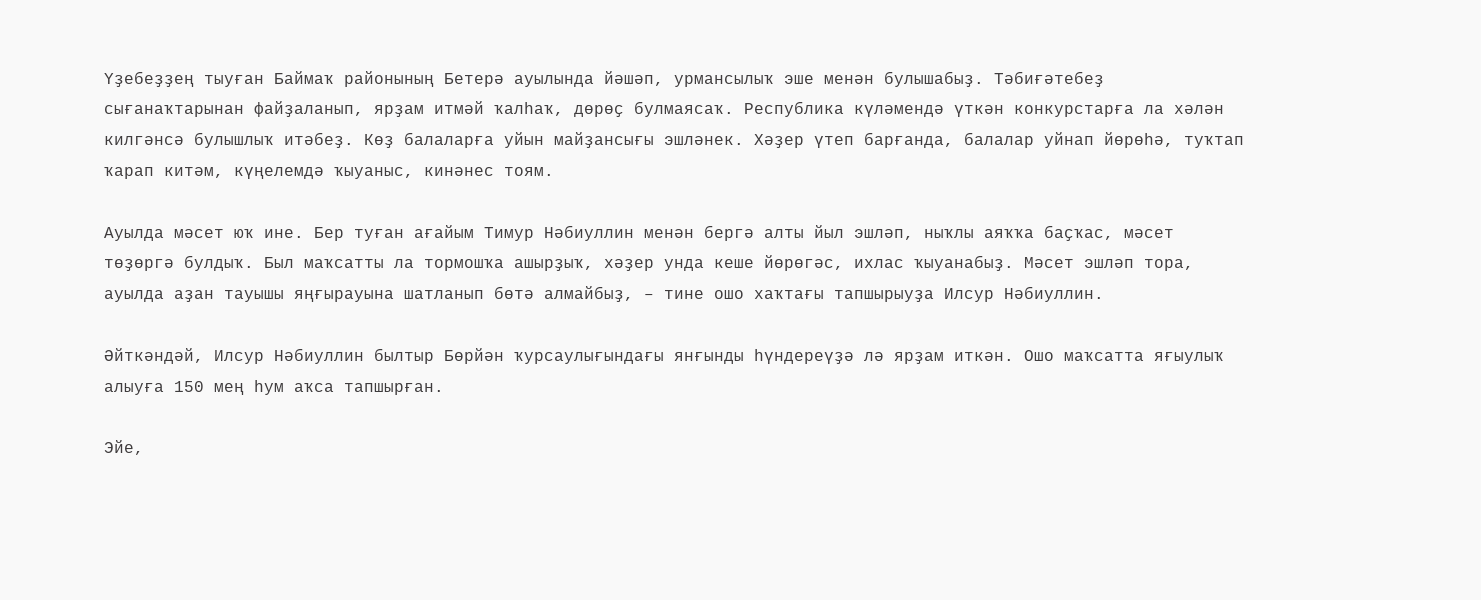Үҙебеҙҙең тыуған Баймаҡ районының Бетерә ауылында йәшәп, урмансылыҡ эше менән булышабыҙ. Тәбиғәтебеҙ сығанаҡтарынан файҙаланып, ярҙам итмәй ҡалһаҡ, дөрөҫ булмаясаҡ. Республика күләмендә үткән конкурстарға ла хәлән килгәнсә булышлыҡ итәбеҙ. Көҙ балаларға уйын майҙансығы эшләнек. Хәҙер үтеп барғанда, балалар уйнап йөрөһә, туҡтап ҡарап китәм, күңелемдә ҡыуаныс, кинәнес тоям.

Ауылда мәсет юҡ ине. Бер туған ағайым Тимур Нәбиуллин менән бергә алты йыл эшләп, ныҡлы аяҡҡа баҫҡас, мәсет төҙөргә булдыҡ. Был маҡсатты ла тормошҡа ашырҙыҡ, хәҙер унда кеше йөрөгәс, ихлас ҡыуанабыҙ. Мәсет эшләп тора, ауылда аҙан тауышы яңғырауына шатланып бөтә алмайбыҙ, – тине ошо хаҡтағы тапшырыуҙа Илсур Нәбиуллин.

Әйткәндәй, Илсур Нәбиуллин былтыр Бөрйән ҡурсаулығындағы янғынды һүндереүҙә лә ярҙам иткән. Ошо маҡсатта яғыулыҡ алыуға 150 мең һум аҡса тапшырған.

Эйе,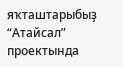яҡташтарыбыҙ “Атайсал” проектында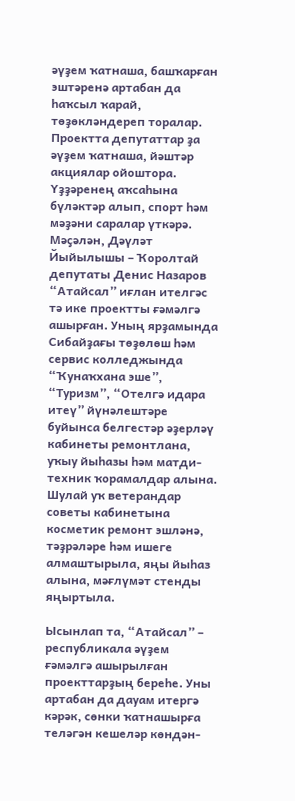әүҙем ҡатнаша, башҡарған эштәренә артабан да һаҡсыл ҡарай, төҙөкләндереп торалар. Проектта депутаттар ҙа әүҙем ҡатнаша, йәштәр акциялар ойоштора. Үҙҙәренең аҡсаһына бүләктәр алып, спорт һәм мәҙәни саралар үткәрә. Мәҫәлән, Дәүләт Йыйылышы – Ҡоролтай депутаты Денис Назаров “Атайсал” иғлан ителгәс тә ике проектты ғәмәлгә ашырған. Уның ярҙамында Сибайҙағы төҙөлөш һәм сервис колледжында “Ҡунаҡхана эше”, “Туризм”, “Отелгә идара итеү” йүнәлештәре буйынса белгестәр әҙерләү кабинеты ремонтлана, уҡыу йыһазы һәм матди-техник ҡорамалдар алына. Шулай уҡ ветерандар советы кабинетына косметик ремонт эшләнә, тәҙрәләре һәм ишеге алмаштырыла, яңы йыһаз алына, мәғлүмәт стенды яңыртыла.

Ысынлап та, “Атайсал” – республикала әүҙем ғәмәлгә ашырылған проекттарҙың береһе. Уны артабан да дауам итергә кәрәк, сөнки ҡатнашырға теләгән кешеләр көндән-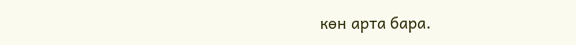көн арта бара.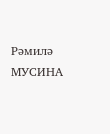Рәмилә МУСИНА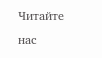Читайте нас